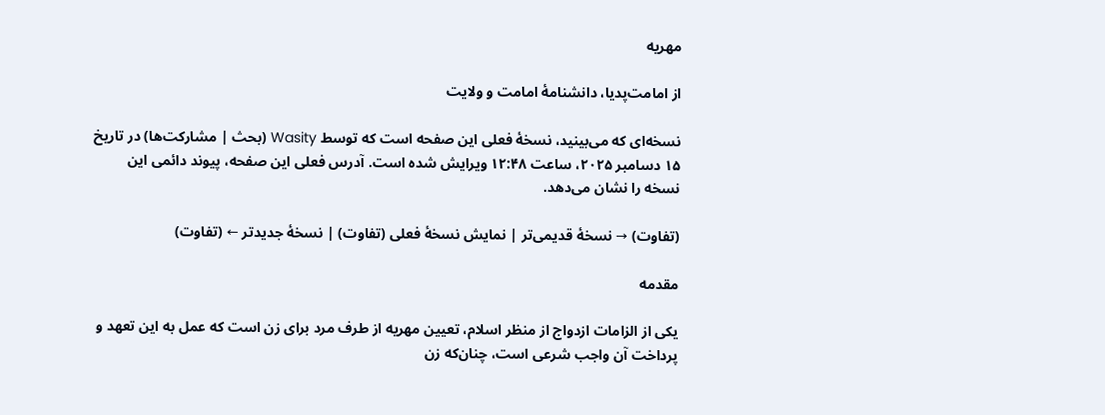مهریه

از امامت‌پدیا، دانشنامهٔ امامت و ولایت

نسخه‌ای که می‌بینید، نسخهٔ فعلی این صفحه است که توسط Wasity (بحث | مشارکت‌ها) در تاریخ ۱۵ دسامبر ۲۰۲۵، ساعت ۱۲:۴۸ ویرایش شده است. آدرس فعلی این صفحه، پیوند دائمی این نسخه را نشان می‌دهد.

(تفاوت) → نسخهٔ قدیمی‌تر | نمایش نسخهٔ فعلی (تفاوت) | نسخهٔ جدیدتر ← (تفاوت)

مقدمه

یکی از الزامات ازدواج از منظر اسلام، تعیین مهریه از طرف مرد برای زن است که عمل به این تعهد و پرداخت آن واجب شرعی است، چنان‌که زن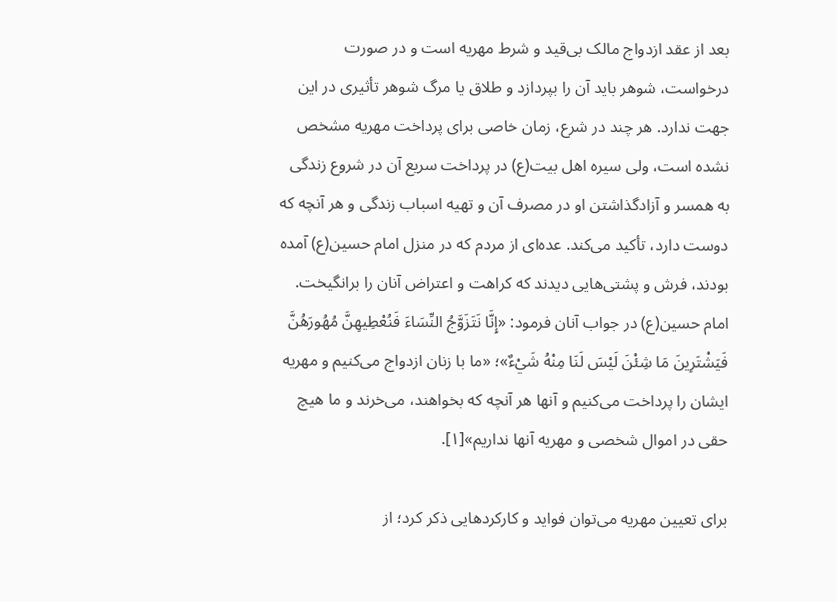بعد از عقد ازدواج مالک بی‌قید و شرط مهریه است و در صورت درخواست، شوهر باید آن را بپردازد و طلاق یا مرگ شوهر تأثیری در این جهت ندارد. هر چند در شرع، زمان خاصی برای پرداخت مهریه مشخص نشده است، ولی سیره اهل بیت(ع) در پرداخت سریع آن در شروع زندگی به همسر و آزادگذاشتن او در مصرف آن و تهیه اسباب زندگی و هر آنچه که دوست دارد، تأکید می‌کند. عده‌ای از مردم که در منزل امام حسین(ع) آمده بودند، فرش و پشتی‌هایی دیدند که کراهت و اعتراض آنان را برانگیخت. امام حسین(ع) در جواب آنان فرمود: «إِنَّا نَتَزَوَّجُ النِّسَاءَ فَنُعْطِيهِنَّ مُهُورَهُنَّ فَيَشْتَرِينَ مَا شِئْنَ لَيْسَ لَنَا مِنْهُ شَيْ‌ءٌ»؛ «ما با زنان ازدواج می‌کنیم و مهریه ایشان را پرداخت می‌کنیم و آنها هر آنچه که بخواهند، می‌خرند و ما هیچ حقی در اموال شخصی و مهریه آنها نداریم»[۱].

برای تعیین مهریه می‌توان فواید و کارکردهایی ذکر کرد؛ از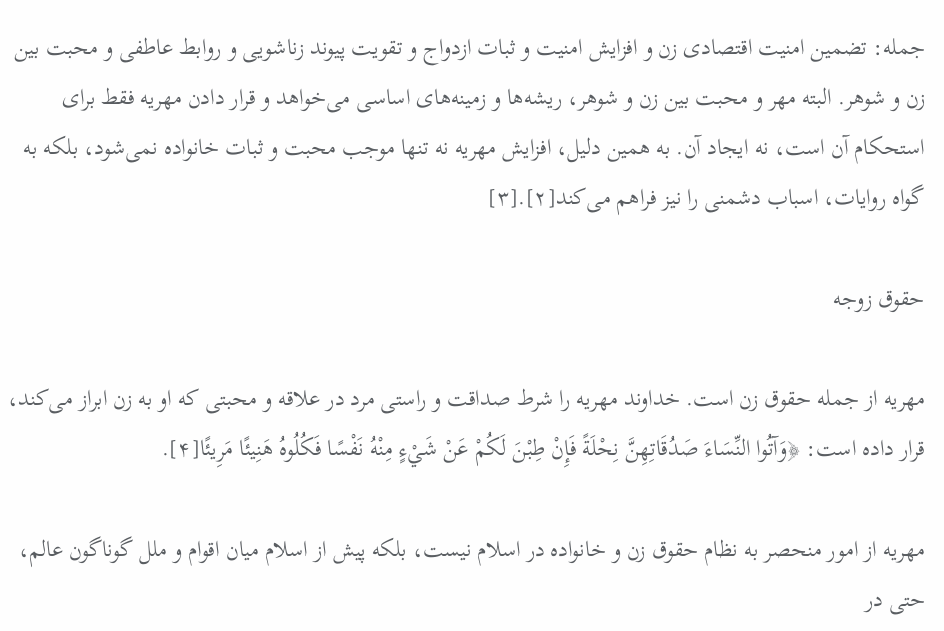جمله: تضمین امنیت اقتصادی زن و افزایش امنیت و ثبات ازدواج و تقویت پیوند زناشویی و روابط عاطفی و محبت بین زن و شوهر. البته مهر و محبت بین زن و شوهر، ریشه‌ها و زمینه‌های اساسی می‌خواهد و قرار دادن مهریه فقط برای استحکام آن است، نه ایجاد آن. به همین دلیل، افزایش مهریه نه تنها موجب محبت و ثبات خانواده نمی‌شود، بلکه به گواه روایات، اسباب دشمنی را نیز فراهم می‌کند[۲].[۳]

حقوق زوجه

مهریه از جمله حقوق زن است. خداوند مهریه را شرط صداقت و راستی مرد در علاقه و محبتی که او به زن ابراز می‌کند، قرار داده است: ﴿وَآتُوا النِّسَاءَ صَدُقَاتِهِنَّ نِحْلَةً فَإِنْ طِبْنَ لَكُمْ عَنْ شَيْءٍ مِنْهُ نَفْسًا فَكُلُوهُ هَنِيئًا مَرِيئًا[۴].

مهریه از امور منحصر به نظام حقوق زن و خانواده در اسلام نیست، بلکه پیش از اسلام میان اقوام و ملل گوناگون عالم، حتی در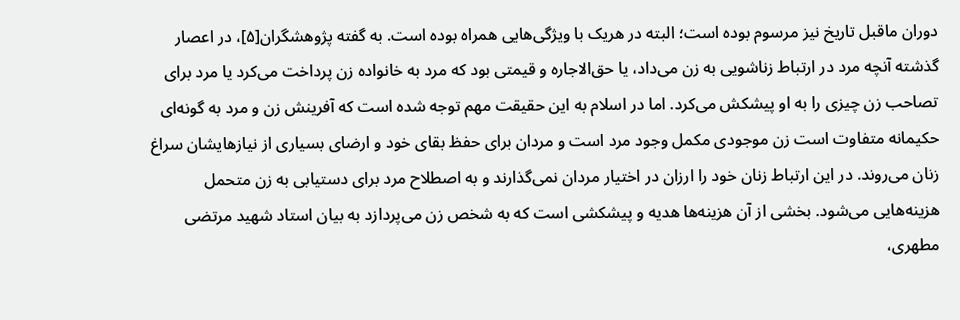دوران ماقبل تاریخ نیز مرسوم بوده است؛ البته در هریک با ویژگی‌هایی همراه بوده است. به گفته پژوهشگران[۵]، در اعصار گذشته آنچه مرد در ارتباط زناشویی به زن می‌داد، یا حق‌الاجاره و قیمتی بود که مرد به خانواده زن پرداخت می‌کرد یا مرد برای تصاحب زن چیزی را به او پیشکش می‌کرد. اما در اسلام به این حقیقت مهم توجه شده است که آفرینش زن و مرد به گونه‌ای حکیمانه متفاوت است زن موجودی مکمل وجود مرد است و مردان برای حفظ بقای خود و ارضای بسیاری از نیازهایشان سراغ زنان می‌روند. در این ارتباط زنان خود را ارزان در اختیار مردان نمی‌گذارند و به اصطلاح مرد برای دستیابی به زن متحمل هزینه‌هایی می‌شود. بخشی از آن هزینه‌ها هدیه و پیشکشی است که به شخص زن می‌پردازد به بیان استاد شهید مرتضی مطهری،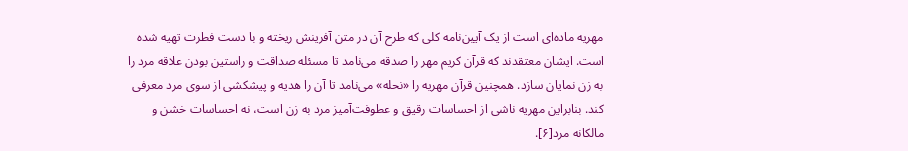مهریه ماده‌ای است از یک آیین‌نامه کلی که طرح آن در متن آفرینش ریخته و با دست فطرت تهیه شده است. ایشان معتقدند که قرآن کریم مهر را صدقه می‌نامد تا مسئله صداقت و راستین بودن علاقه مرد را به زن نمایان سازد. همچنین قرآن مهریه را «نحله» می‌نامد تا آن را هدیه و پیشکشی از سوی مرد معرفی کند. بنابراین مهریه ناشی از احساسات رقیق و عطوفت‌آمیز مرد به زن است، نه احساسات خشن و مالکانه مرد[۶].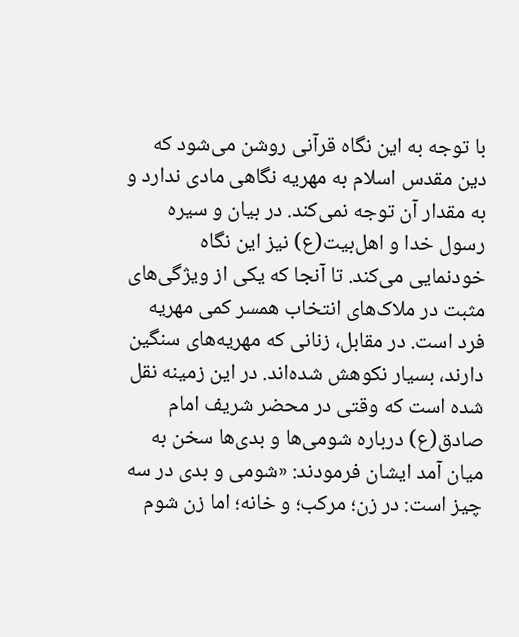با توجه به این نگاه قرآنی روشن می‌شود که دین مقدس اسلام به مهریه نگاهی مادی ندارد و به مقدار آن توجه نمی‌کند. در بیان و سیره رسول خدا و اهل‌بیت(ع) نیز این نگاه خودنمایی می‌کند. تا آنجا که یکی از ویژگی‌های مثبت در ملاک‌های انتخاب همسر کمی مهریه فرد است. در مقابل، زنانی که مهریه‌های سنگین دارند، بسیار نکوهش شده‌اند. در این زمینه نقل شده است که وقتی در محضر شریف امام صادق(ع) درباره شومی‌ها و بدی‌ها سخن به میان آمد ایشان فرمودند: «شومی و بدی در سه چیز است: در زن؛ مرکب؛ و خانه؛ اما زن شوم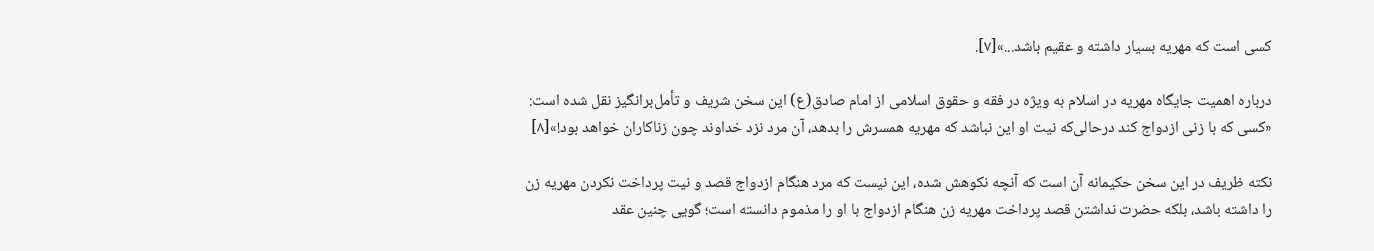کسی است که مهریه بسیار داشته و عقیم باشد...»[۷].

درباره اهمیت جایگاه مهریه در اسلام به ویژه در فقه و حقوق اسلامی از امام صادق(ع) این سخن شریف و تأمل‌برانگیز نقل شده است: «کسی که با زنی ازدواج کند درحالی‌که نیت او این نباشد که مهریه همسرش را بدهد، آن مرد نزد خداوند چون زناکاران خواهد بود!»[۸]

نکته ظریف در این سخن حکیمانه آن است که آنچه نکوهش شده، این نیست که مرد هنگام ازدواج قصد و نیت پرداخت نکردن مهریه زن را داشته باشد، بلکه حضرت نداشتن قصد پرداخت مهریه زن هنگام ازدواج با او را مذموم دانسته است؛ گویی چنین عقد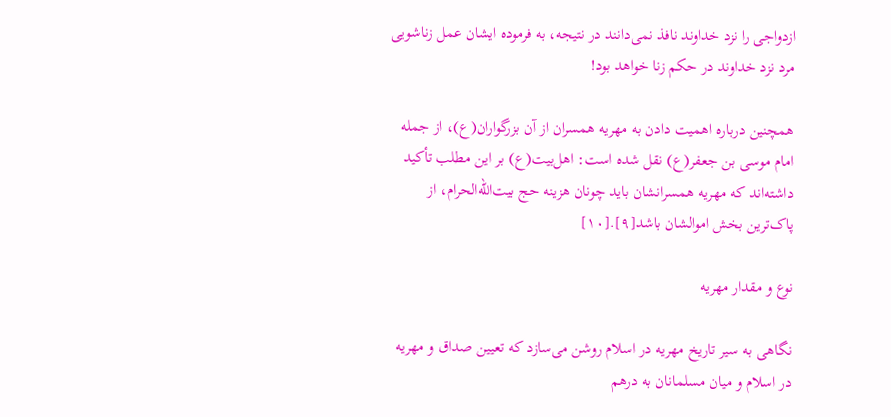ازدواجی را نزد خداوند نافذ نمی‌دانند در نتیجه، به فرموده ایشان عمل زناشویی مرد نزد خداوند در حکم زنا خواهد بود!

همچنین درباره اهمیت دادن به مهریه همسران از آن بزرگواران(ع)، از جمله امام موسی بن جعفر(ع) نقل شده است: اهل‌بیت(ع) بر این مطلب تأکید داشته‌اند که مهریه همسرانشان باید چونان هزینه حج بیت‌الله‌الحرام، از پاک‌ترین بخش اموالشان باشد[۹].[۱۰]

نوع و مقدار مهریه

نگاهی به سیر تاریخ مهریه در اسلام روشن می‌سازد که تعیین صداق و مهریه در اسلام و میان مسلمانان به درهم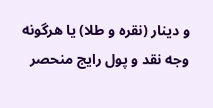و دینار (نقره و طلا) یا هرگونه وجه نقد و پول رایج منحصر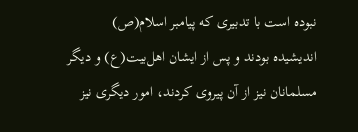نبوده است با تدبیری که پیامبر اسلام(ص) اندیشیده بودند و پس از ایشان اهل‌بیت(ع) و دیگر مسلمانان نیز از آن پیروی کردند، امور دیگری نیز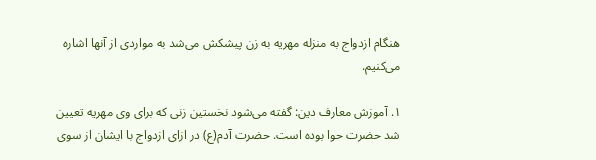هنگام ازدواج به منزله مهریه به زن پیشکش می‌شد به مواردی از آنها اشاره می‌کنیم.

۱. آموزش معارف دین: گفته می‌شود نخستین زنی که برای وی مهریه تعیین شد حضرت حوا بوده است. حضرت آدم(ع) در ازای ازدواج با ایشان از سوی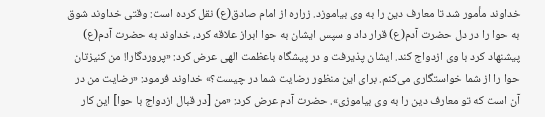خداوند مأمور شد تا معارف دین را به وی بیاموزد. زراره از امام صادق(ع) نقل کرده است: وقتی خداوند شوق به حوا را در دل حضرت آدم(ع) قرار داد و سپس ایشان به حوا ابراز علاقه کرد، خداوند به حضرت آدم(ع) پیشنهاد کرد با وی ازدواج کند. ایشان پذیرفت و در پیشگاه باعظمت الهی عرض کرد: «پروردگارا! من کنیزتان حوا را از شما خواستگاری می‌کنم. برای این منظور رضایت شما در چیست؟» خداوند فرمود: «رضایت من در آن است که تو معارف دین را به وی بیاموزی». حضرت آدم عرض کرد: «من [در قبال ازدواج با حوا] این کار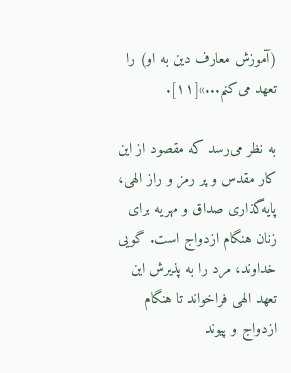(آموزش معارف دین به او) را تعهد می‌کنم...»[۱۱].

به نظر می‌رسد که مقصود از این کار مقدس و پر رمز و راز الهی، پایه‌گذاری صداق و مهریه برای زنان هنگام ازدواج است. گویی خداوند، مرد را به پذیرش این تعهد الهی فراخواند تا هنگام ازدواج و پیوند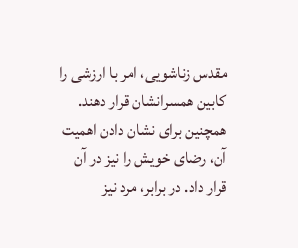مقدس زناشویی، امر با ارزشی را کابین همسرانشان قرار دهند. همچنین برای نشان دادن اهمیت آن، رضای خویش را نیز در آن قرار داد. در برابر، مرد نیز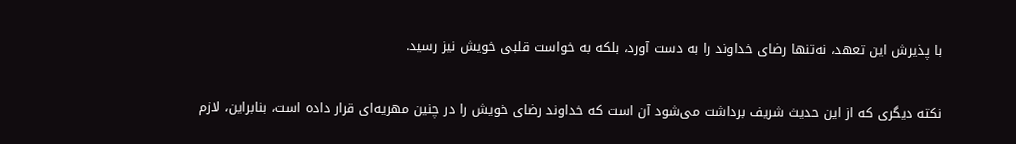با پذیرش این تعهد، نه‌تنها رضای خداوند را به دست آورد، بلکه به خواست قلبی خویش نیز رسید.

نکته دیگری که از این حدیث شریف برداشت می‌شود آن است که خداوند رضای خویش را در چنین مهریه‌ای قرار داده است، بنابراین، لازم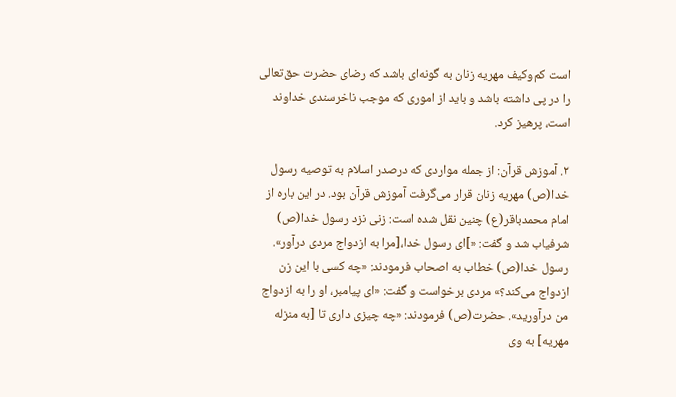است کم‌وکیف مهریه زنان به گونه‌ای باشد که رضای حضرت حق‌تعالی را در پی داشته باشد و باید از اموری که موجب ناخرسندی خداوند است، پرهیز کرد.

۲. آموزش قرآن: از جمله مواردی که درصدر اسلام به توصیه رسول خدا(ص) مهریه زنان قرار می‌گرفت آموزش قرآن بود. در این باره از امام محمدباقر(ع) چنین نقل شده است: زنی نزد رسول خدا(ص) شرفیاب شد و گفت: «]ای رسول خدا،[مرا به ازدواج مردی درآور». رسول خدا(ص) خطاب به اصحاب فرمودند: «چه کسی با این زن ازدواج می‌کند؟» مردی برخواست و گفت: «ای پیامبر، او را به ازدواج من درآورید». حضرت(ص) فرمودند: «چه چیزی داری تا [به منزله مهریه] به وی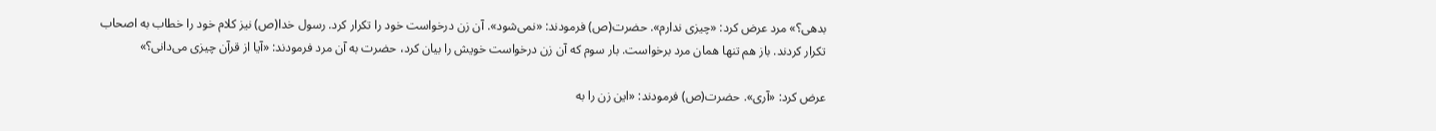بدهی؟» مرد عرض کرد: «چیزی ندارم». حضرت(ص) فرمودند: «نمی‌شود». آن زن درخواست خود را تکرار کرد. رسول خدا(ص) نیز کلام خود را خطاب به اصحاب تکرار کردند. باز هم تنها همان مرد برخواست. بار سوم که آن زن درخواست خویش را بیان کرد، حضرت به آن مرد فرمودند: «آیا از قرآن چیزی می‌دانی؟»

عرض کرد: «آری». حضرت(ص) فرمودند: «این زن را به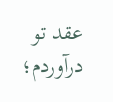عقد تو درآوردم؛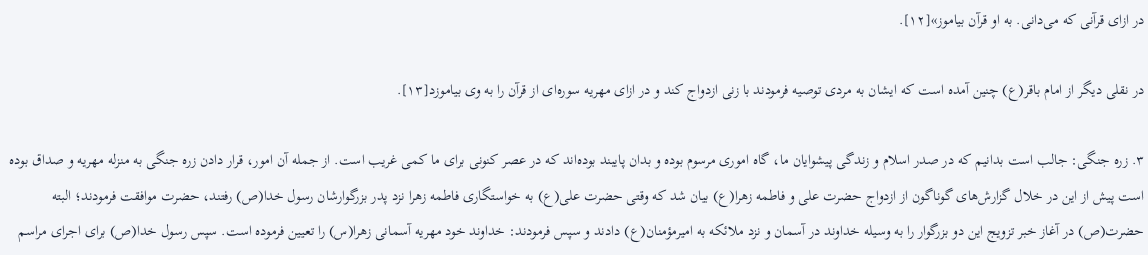در ازای قرآنی که می‌دانی. به او قرآن بیاموز»[۱۲].

در نقلی دیگر از امام باقر(ع) چنین آمده است که ایشان به مردی توصیه فرمودند با زنی ازدواج کند و در ازای مهریه سوره‌ای از قرآن را به وی بیاموزد[۱۳].

۳. زره جنگی: جالب است بدانیم که در صدر اسلام و زندگی پیشوایان ما، گاه اموری مرسوم بوده و بدان پایبند بوده‌اند که در عصر کنونی برای ما کمی غریب است. از جمله آن امور، قرار دادن زره جنگی به منزله مهریه و صداق بوده است پیش از این در خلال گزارش‌های گوناگون از ازدواج حضرت علی و فاطمه زهرا(ع) بیان شد که وقتی حضرت علی(ع) به خواستگاری فاطمه زهرا نزد پدر بزرگوارشان رسول خدا(ص) رفتند، حضرت موافقت فرمودند؛ البته حضرت(ص) در آغاز خبر تزویج این دو بزرگوار را به وسیله خداوند در آسمان و نزد ملائکه به امیرمؤمنان(ع) دادند و سپس فرمودند: خداوند خود مهریه آسمانی زهرا(س) را تعیین فرموده است. سپس رسول خدا(ص) برای اجرای مراسم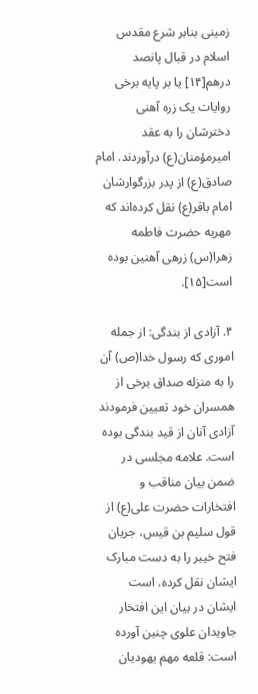زمینی بنابر شرع مقدس اسلام در قبال پانصد درهم[۱۴] یا بر پایه برخی روایات یک زره آهنی دخترشان را به عقد امیرمؤمنان(ع) درآوردند. امام صادق(ع) از پدر بزرگوارشان امام باقر(ع) نقل کرده‌اند که مهریه حضرت فاطمه زهرا(س) زرهی آهنین بوده است[۱۵].

۴. آزادی از بندگی: از جمله اموری که رسول خدا(ص) آن را به منزله صداق برخی از همسران خود تعیین فرمودند آزادی آنان از قید بندگی بوده است. علامه مجلسی در ضمن بیان مناقب و افتخارات حضرت علی(ع) از قول سلیم بن قیس، جریان فتح خیبر را به دست مبارک ایشان نقل کرده. است ایشان در بیان این افتخار جاویدان علوی چنین آورده است: قلعه مهم یهودیان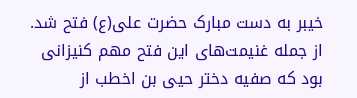خیبر به دست مبارک حضرت علی(ع) فتح شد. از جمله غنیمت‌های این فتح مهم کنیزانی بود که صفیه دختر حیی بن اخطب از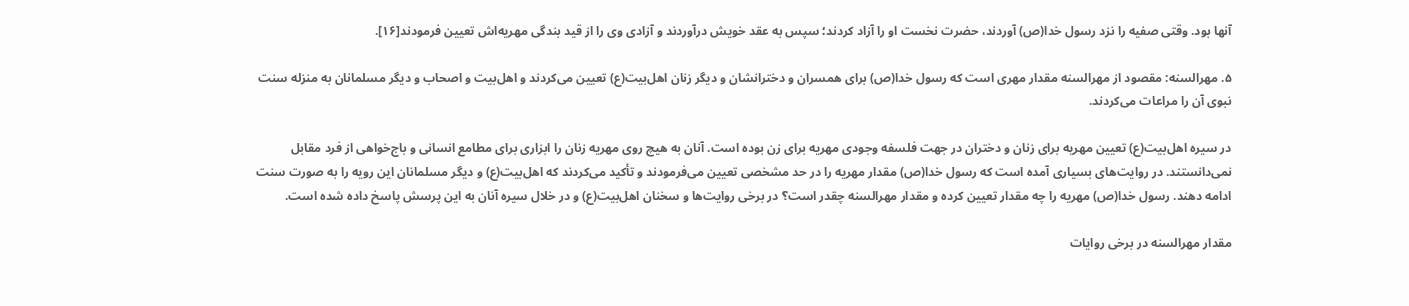آنها بود. وقتی صفیه را نزد رسول خدا(ص) آوردند، حضرت نخست او را آزاد کردند؛ سپس به عقد خویش درآوردند و آزادی وی را از قید بندگی مهریه‌اش تعیین فرمودند[۱۶].

۵. مهرالسنه: مقصود از مهرالسنه مقدار مهری است که رسول خدا(ص) برای همسران و دخترانشان و دیگر زنان اهل‌بیت(ع) تعیین می‌کردند و اهل‌بیت و اصحاب و دیگر مسلمانان به منزله سنت نبوی آن را مراعات می‌کردند.

در سیره اهل‌بیت(ع) تعیین مهریه برای زنان و دختران در جهت فلسفه وجودی مهریه برای زن بوده است. آنان به هیچ روی مهریه زنان را ابزاری برای مطامع انسانی و باج‌خواهی از فرد مقابل نمی‌دانستند. در روایت‌های بسیاری آمده است که رسول خدا(ص) مقدار مهریه را در حد مشخصی تعیین می‌فرمودند و تأکید می‌کردند که اهل‌بیت(ع) و دیگر مسلمانان این رویه را به صورت سنت ادامه دهند. رسول خدا(ص) مهریه را چه مقدار تعیین کرده و مقدار مهرالسنه چقدر است؟ در برخی روایت‌ها و سخنان اهل‌بیت(ع) و در خلال سیره آنان به این پرسش پاسخ داده شده است.

مقدار مهرالسنه در برخی روایات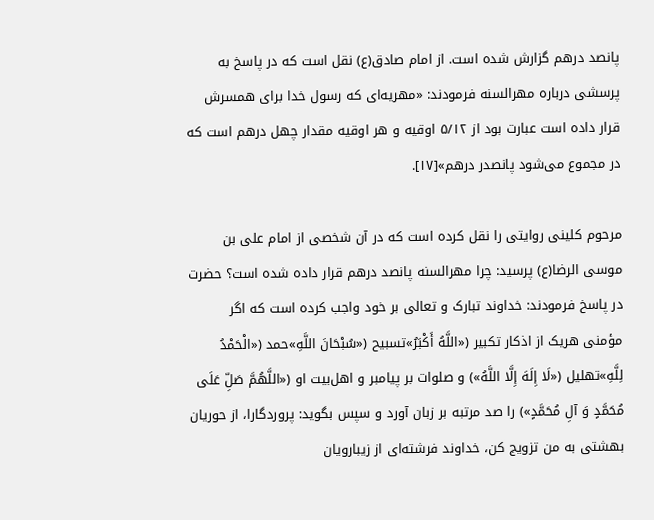پانصد درهم گزارش شده است. از امام صادق(ع) نقل است که در پاسخ به پرسشی درباره مهرالسنه فرمودند: «مهریه‌ای که رسول خدا برای همسرش قرار داده است عبارت بود از ۵/۱۲ اوقیه و هر اوقیه مقدار چهل درهم است که در مجموع می‌شود پانصدر درهم»[۱۷].

مرحوم کلینی روایتی را نقل کرده است که در آن شخصی از امام علی بن موسی الرضا(ع) پرسید: چرا مهرالسنه پانصد درهم قرار داده شده است؟ حضرت در پاسخ فرمودند: خداوند تبارک و تعالی بر خود واجب کرده است که اگر مؤمنی هریک از اذکار تکبیر («اللَّهُ أَكْبَرُ»تسبیح («سُبْحَانَ اللَّهِ»حمد («الْحَمْدُ لِلَّهِ»تهلیل («لَا إِلَهَ إِلَّا اللَّهُ») و صلوات بر پیامبر و اهل‌بیت او («اللَّهُمَّ صَلِّ عَلَى مُحَمَّدٍ وَ آلِ مُحَمَّدٍ») را صد مرتبه بر زبان آورد و سپس بگوید: پروردگارا، از حوریان بهشتی به من تزویج کن، خداوند فرشته‌ای از زیبارویان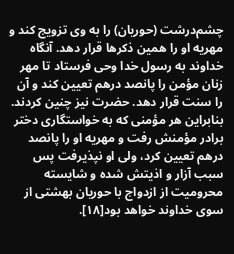چشم‌درشت (حوریان) را به وی تزویج کند و مهریه او را همین ذکرها قرار دهد. آنگاه خداوند به رسول خدا وحی فرستاد تا مهر زنان مؤمن را پانصد درهم تعیین کند و آن را سنت قرار دهد. حضرت نیز چنین کردند. بنابراین هر مؤمنی که به خواستگاری دختر برادر مؤمنش رفت و مهریه او را پانصد درهم تعیین کرد، ولی او نپذیرفت پس سبب آزار و اذیتش شده و شایسته محرومیت از ازدواج با حوریان بهشتی از سوی خداوند خواهد بود[۱۸].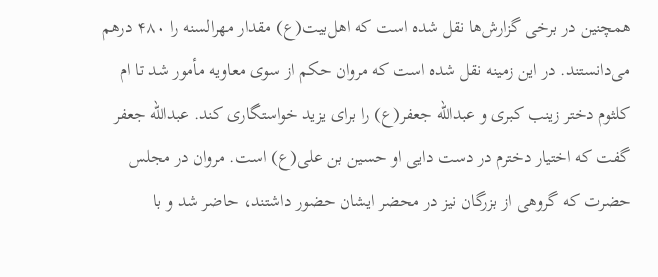همچنین در برخی گزارش‌ها نقل شده است که اهل‌بیت(ع) مقدار مهرالسنه را ۴٨٠ درهم می‌دانستند. در این زمینه نقل شده است که مروان حکم از سوی معاویه مأمور شد تا ام کلثوم دختر زینب کبری و عبدالله جعفر(ع) را برای یزید خواستگاری کند. عبدالله جعفر گفت که اختیار دخترم در دست دایی او حسین بن علی(ع) است. مروان در مجلس حضرت که گروهی از بزرگان نیز در محضر ایشان حضور داشتند، حاضر شد و با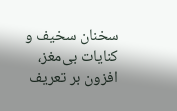سخنان سخیف و کنایات بی‌مغز، افزون بر تعریف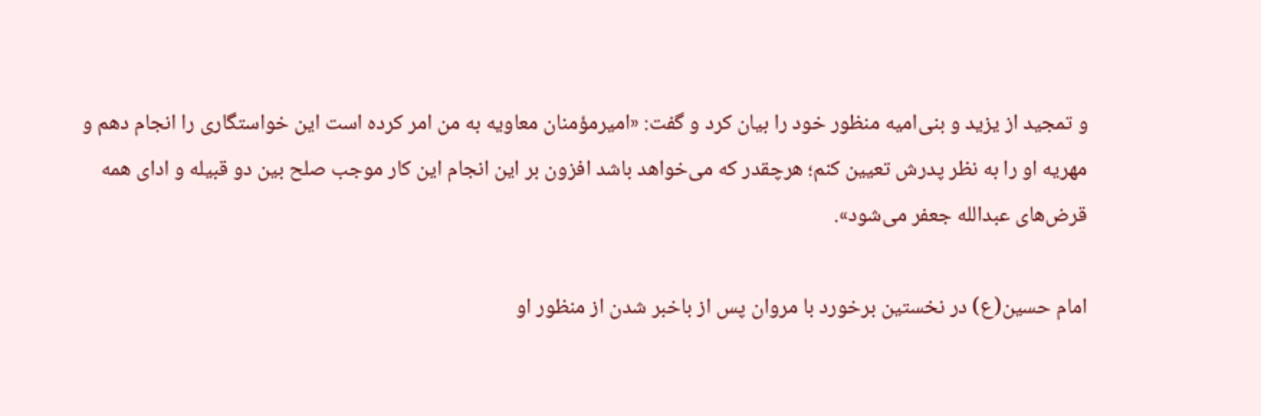و تمجید از یزید و بنی‌امیه منظور خود را بیان کرد و گفت: «امیرمؤمنان معاویه به من امر کرده است این خواستگاری را انجام دهم و مهریه او را به نظر پدرش تعیین کنم؛ هرچقدر که می‌خواهد باشد افزون بر این انجام این کار موجب صلح بین دو قبیله و ادای همه قرض‌های عبدالله جعفر می‌شود».

امام حسین(ع) در نخستین برخورد با مروان پس از باخبر شدن از منظور او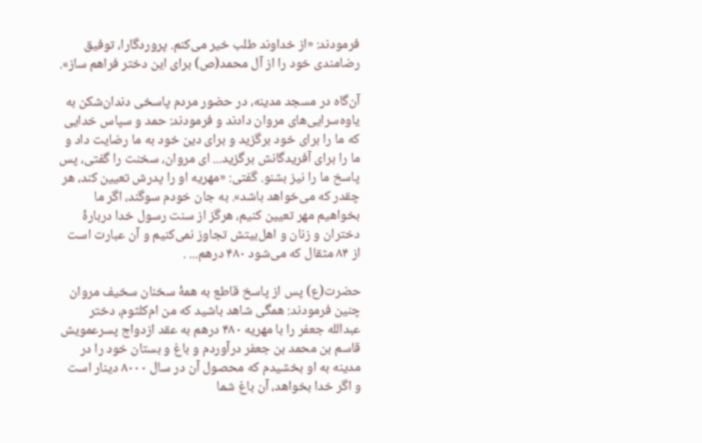فرمودند: «از خداوند طلب خیر می‌کنم. پروردگارا، توفیق رضامندی خود را از آل محمد(ص) برای این دختر فراهم ساز».

آن‌گاه در مسجد مدینه، در حضور مردم پاسخی دندان‌شکن به یاوه‌سرایی‌های مروان دادند و فرمودند: حمد و سپاس خدایی که ما را برای خود برگزید و برای دین خود به ما رضایت داد و ما را برای آفریدگانش برگزید... ای مروان، سخنت را گفتی، پس پاسخ ما را نیز بشنو. گفتی: «مهریه او را پدرش تعیین کند، هر چقدر که می‌خواهد باشد». به جان خودم سوگند، اگر ما بخواهیم مهر تعیین کنیم، هرگز از سنت رسول خدا دربارۀ دختران و زنان و اهل‌بیتش تجاوز نمی‌کنیم و آن عبارت است از ٨۴ مثقال که می‌شود ۴٨٠ درهم... .

حضرت(ع) پس از پاسخ قاطع به همۀ سخنان سخیف مروان چنین فرمودند: همگی شاهد باشید که من ام‌کلثوم، دختر عبدالله جعفر را با مهریه ۴٨٠ درهم به عقد ازدواج پسرعمویش قاسم بن محمد بن جعفر درآوردم و باغ و بستان خود را در مدینه به او بخشیدم که محصول آن در سال ۸۰۰۰ دینار است و اگر خدا بخواهد، آن باغ شما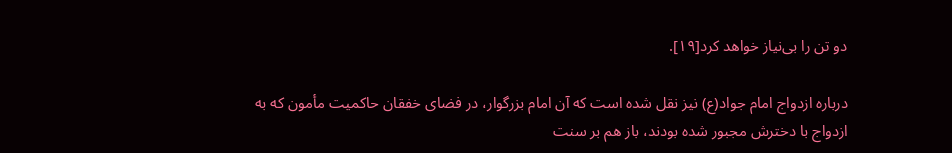دو تن را بی‌نیاز خواهد کرد[۱۹].

درباره ازدواج امام جواد(ع) نیز نقل شده است که آن امام بزرگوار، در فضای خفقان حاکمیت مأمون که به ازدواج با دخترش مجبور شده بودند، باز هم بر سنت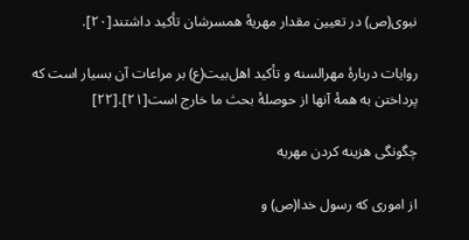نبوی(ص) در تعیین مقدار مهریۀ همسرشان تأکید داشتند[۲۰].

روایات دربارۀ مهرالسنه و تأکید اهل‌بیت(ع) بر مراعات آن بسیار است که پرداختن به همۀ آنها از حوصلۀ بحث ما خارج است[۲۱].[۲۲]

چگونگی هزینه کردن مهریه

از اموری که رسول خدا(ص) و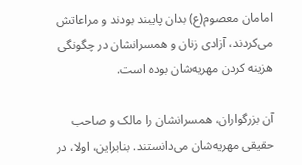امامان معصوم(ع) بدان پایبند بودند و مراعاتش می‌‌کردند، آزادی زنان و همسرانشان در چگونگی هزینه کردن مهریه‌شان بوده است.

آن بزرگواران، همسرانشان را مالک و صاحب حقیقی مهریه‌شان می‌دانستند. بنابراین، اولا، در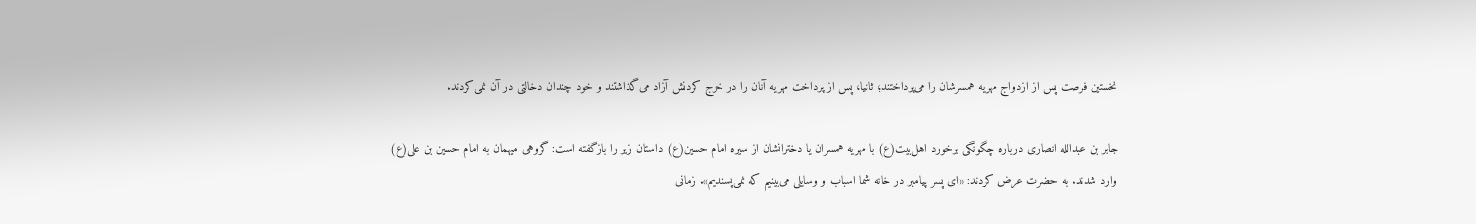نخستین فرصت پس از ازدواج مهریه همسرشان را می‌پرداختند؛ ثانیا، پس از پرداخت مهریه آنان را در خرج کردنش آزاد می‌گذاشتند و خود چندان دخالتی در آن نمی‌کردند.

جابر بن عبدالله انصاری درباره چگونگی برخورد اهل‌بیت(ع) با مهریه همسران یا دخترانشان از سیره امام حسین(ع) داستان زیر را بازگفته است: گروهی میهمان به امام حسین بن علی(ع) وارد شدند. به حضرت عرض کردند: «ای پسر پیامبر در خانه شما اسباب و وسایلی می‌بینیم که نمی‌پسندیم». زمانی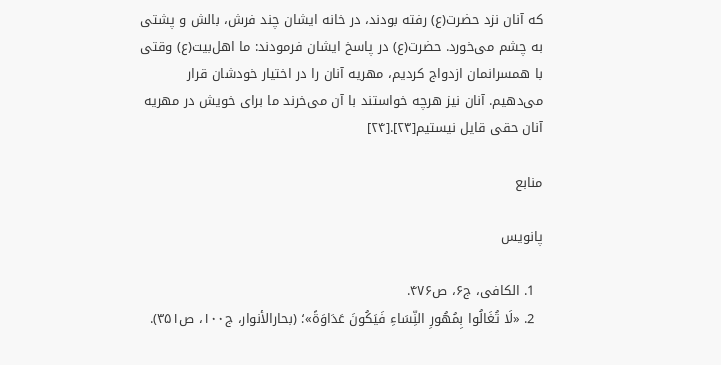که آنان نزد حضرت(ع) رفته بودند، در خانه ایشان چند فرش، بالش و پشتی به چشم می‌خورد. حضرت(ع) در پاسخ ایشان فرمودند: ما اهل‌بیت(ع) وقتی با همسرانمان ازدواج کردیم، مهریه آنان را در اختیار خودشان قرار می‌دهیم. آنان نیز هرچه خواستند با آن می‌خرند ما برای خویش در مهریه آنان حقی قایل نیستیم[۲۳].[۲۴]

منابع

پانویس

  1. الکافی، ج۶، ص۴۷۶.
  2. «لَا تُغَالُوا بِمُهُورِ النِّسَاءِ فَيَكُونَ عَدَاوَةً»؛ (بحارالأنوار، ج۱۰۰، ص۳۵۱).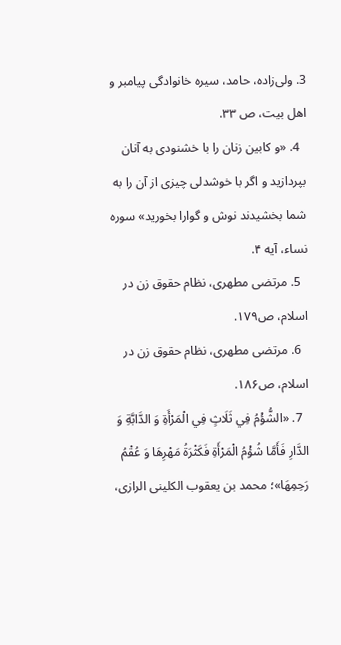3. ولی‌زاده، حامد، سیره خانوادگی پیامبر و اهل بیت، ص ۳۳.
  4. «و کابین زنان را با خشنودی به آنان بپردازید و اگر با خوشدلی چیزی از آن را به شما بخشیدند نوش و گوارا بخورید» سوره نساء، آیه ۴.
  5. مرتضی مطهری، نظام حقوق زن در اسلام، ص۱۷۹.
  6. مرتضی مطهری، نظام حقوق زن در اسلام، ص١٨۶.
  7. «الشُّؤْمُ فِي ثَلَاثٍ فِي الْمَرْأَةِ وَ الدَّابَّةِ وَ الدَّارِ فَأَمَّا شُؤْمُ الْمَرْأَةِ فَكَثْرَةُ مَهْرِهَا وَ عُقْمُ رَحِمِهَا»؛ محمد بن یعقوب الکلینی الرازی،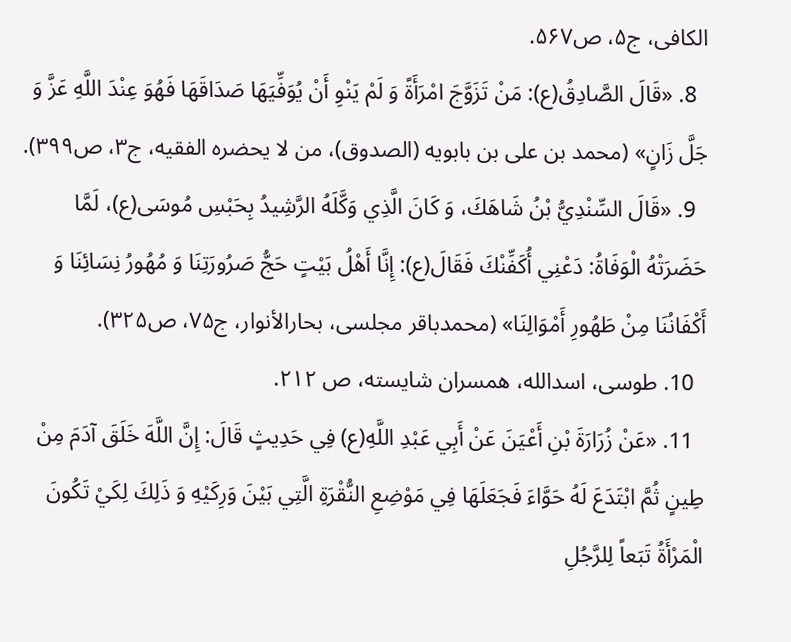الکافی، ج۵، ص۵۶٧.
  8. «قَالَ الصَّادِقُ(ع): مَنْ تَزَوَّجَ امْرَأَةً وَ لَمْ يَنْوِ أَنْ يُوَفِّيَهَا صَدَاقَهَا فَهُوَ عِنْدَ اللَّهِ عَزَّ وَ جَلَّ زَانٍ» (محمد بن علی بن بابویه (الصدوق)، من لا یحضره الفقیه، ج۳، ص۳۹۹).
  9. «قَالَ السِّنْدِيُّ بْنُ شَاهَكَ، وَ كَانَ الَّذِي وَكَّلَهُ الرَّشِيدُ بِحَبْسِ مُوسَى(ع)، لَمَّا حَضَرَتْهُ الْوَفَاةُ: دَعْنِي أُكَفِّنْكَ فَقَالَ(ع): إِنَّا أَهْلُ بَيْتٍ حَجُّ صَرُورَتِنَا وَ مُهُورُ نِسَائِنَا وَ أَكْفَانُنَا مِنْ طَهُورِ أَمْوَالِنَا» (محمدباقر مجلسی، بحارالأنوار، ج۷۵، ص٣٢۵).
  10. طوسی، اسدالله، همسران شایسته، ص ۲۱۲.
  11. «عَنْ زُرَارَةَ بْنِ أَعْيَنَ عَنْ أَبِي عَبْدِ اللَّهِ(ع) فِي حَدِيثٍ قَالَ: إِنَّ اللَّهَ خَلَقَ آدَمَ مِنْ طِينٍ ثُمَّ ابْتَدَعَ لَهُ حَوَّاءَ فَجَعَلَهَا فِي مَوْضِعِ النُّقْرَةِ الَّتِي بَيْنَ وَرِكَيْهِ وَ ذَلِكَ لِكَيْ تَكُونَ الْمَرْأَةُ تَبَعاً لِلرَّجُلِ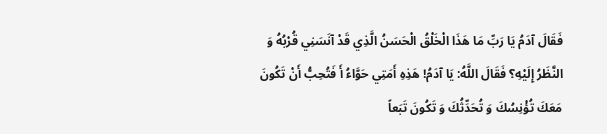فَقَالَ آدَمُ يَا رَبِّ مَا هَذَا الْخَلْقُ الْحَسَنُ الَّذِي قَدْ آنَسَنِي قُرْبُهُ وَ النَّظَرُ إِلَيْهِ؟ فَقَالَ اللَّهُ: يَا آدَمُ! هَذِهِ أَمَتِي حَوَّاءُ أَ فَتُحِبُّ أَنْ تَكُونَ مَعَكَ تُؤْنِسُكَ وَ تُحَدِّثُكَ وَ تَكُونَ تَبَعاً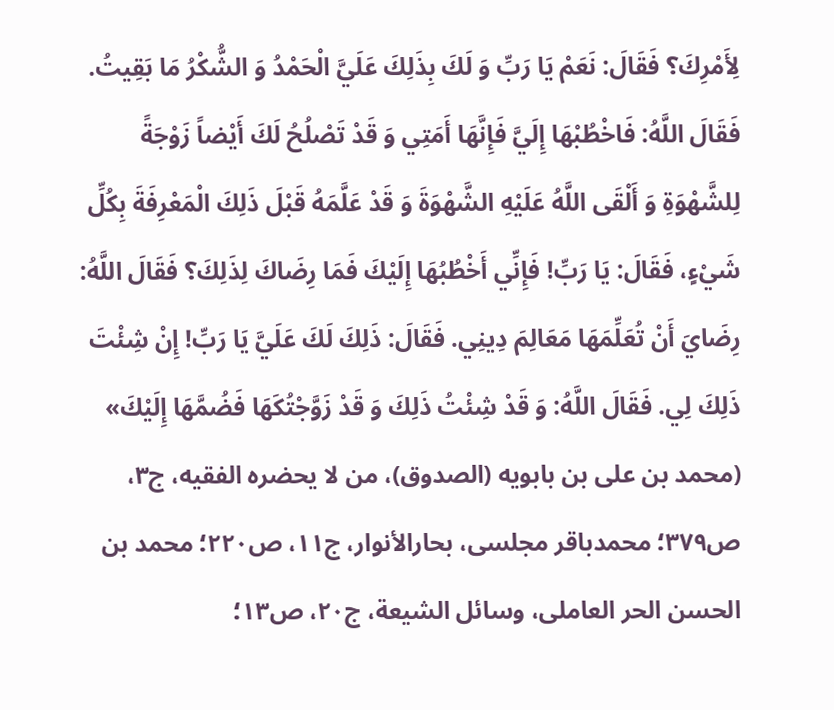لِأَمْرِكَ؟ فَقَالَ: نَعَمْ يَا رَبِّ وَ لَكَ بِذَلِكَ عَلَيَّ الْحَمْدُ وَ الشُّكْرُ مَا بَقِيتُ. فَقَالَ اللَّهُ: فَاخْطُبْهَا إِلَيَّ فَإِنَّهَا أَمَتِي وَ قَدْ تَصْلُحُ لَكَ أَيْضاً زَوْجَةً لِلشَّهْوَةِ وَ أَلْقَى اللَّهُ عَلَيْهِ الشَّهْوَةَ وَ قَدْ عَلَّمَهُ قَبْلَ ذَلِكَ الْمَعْرِفَةَ بِكُلِّ شَيْءٍ، فَقَالَ: يَا رَبِّ! فَإِنِّي أَخْطُبُهَا إِلَيْكَ فَمَا رِضَاكَ لِذَلِكَ؟ فَقَالَ اللَّهُ: رِضَايَ أَنْ تُعَلِّمَهَا مَعَالِمَ دِينِي. فَقَالَ: ذَلِكَ لَكَ عَلَيَّ يَا رَبِّ! إِنْ شِئْتَ ذَلِكَ لِي. فَقَالَ اللَّهُ: وَ قَدْ شِئْتُ ذَلِكَ وَ قَدْ زَوَّجْتُكَهَا فَضُمَّهَا إِلَيْكَ» (محمد بن علی بن بابویه (الصدوق)، من لا یحضره الفقیه، ج۳، ص۳۷۹؛ محمدباقر مجلسی، بحارالأنوار، ج۱۱، ص۲۲۰؛ محمد بن الحسن الحر العاملی، وسائل الشیعة، ج۲۰، ص۱۳؛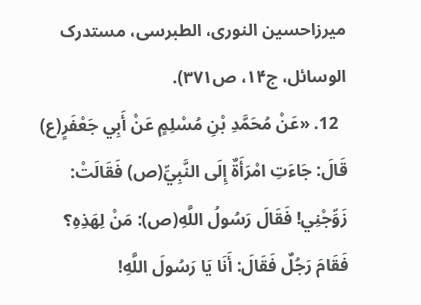میرزاحسین النوری، الطبرسی، مستدرک الوسائل، ج١۴، ص٣٧١).
  12. «عَنْ مُحَمَّدِ بْنِ مُسْلِمٍ عَنْ أَبِي جَعْفَرٍ(ع) قَالَ: جَاءَتِ امْرَأَةٌ إِلَى النَّبِيِّ(ص) فَقَالَتْ: زَوِّجْنِي! فَقَالَ رَسُولُ اللَّهِ(ص): مَنْ لِهَذِهِ؟ فَقَامَ رَجُلٌ فَقَالَ: أَنَا يَا رَسُولَ اللَّهِ!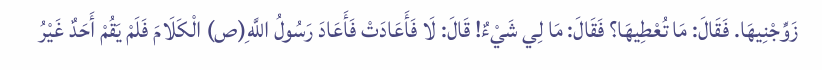زَوِّجْنِيهَا. فَقَالَ: مَا تُعْطِيهَا؟ فَقَالَ: مَا لِي شَيْءٌ! قَالَ: لَا فَأَعَادَتْ فَأَعَادَ رَسُولُ اللَّهِ(ص) الْكَلَامَ فَلَمْ يَقُمْ أَحَدٌ غَيْرُ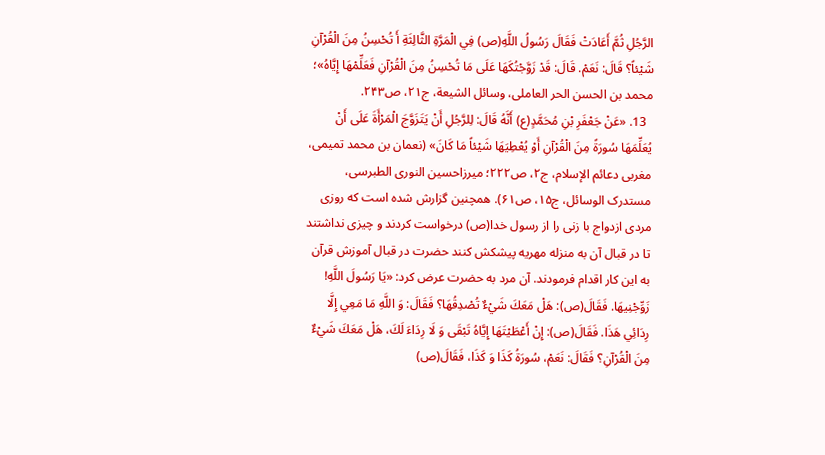الرَّجُلِ ثُمَّ أَعَادَتْ فَقَالَ رَسُولُ اللَّهِ(ص) فِي الْمَرَّةِ الثَّالِثَةِ أَ تُحْسِنُ مِنَ الْقُرْآنِ شَيْئاً؟ قَالَ: نَعَمْ. قَالَ: قَدْ زَوَّجْتُكَهَا عَلَى مَا تُحْسِنُ مِنَ الْقُرْآنِ فَعَلِّمْهَا إِيَّاهُ»؛ محمد بن الحسن الحر العاملی، وسائل الشیعة، ج٢١، ص٢۴٣.
  13. «عَنْ جَعْفَرِ بْنِ مُحَمَّدٍ(ع) أَنَّهُ قَالَ: لِلرَّجُلِ أَنْ يَتَزَوَّجَ الْمَرْأَةَ عَلَى أَنْ يُعَلِّمَهَا سُورَةً مِنَ الْقُرْآنِ أَوْ يُعْطِيَهَا شَيْئاً مَا كَانَ» (نعمان بن محمد تمیمی، مغربی دعائم الإسلام، ج۲، ص۲۲۲؛ میرزاحسین النوری الطبرسی، مستدرک الوسائل، ج۱۵، ص۶١). همچنین گزارش شده است که روزی مردی ازدواج با زنی را از رسول خدا(ص) درخواست کردند و چیزی نداشتند تا در قبال آن به منزله مهریه پیشکش کنند حضرت در قبال آموزش قرآن به این کار اقدام فرمودند. آن مرد به حضرت عرض کرد: «يَا رَسُولَ اللَّهِ! زَوِّجْنِيهَا. فَقَالَ(ص): هَلْ مَعَكَ شَيْءٌ تُصْدِقُهَا؟ فَقَالَ: وَ اللَّهِ مَا مَعِي إِلَّا رِدَائِي هَذَا. فَقَالَ(ص): إِنْ أَعْطَيْتَهَا إِيَّاهُ تَبْقَى وَ لَا رِدَاءَ لَكَ، هَلْ مَعَكَ شَيْءٌ مِنَ الْقُرْآنِ؟ فَقَالَ: نَعَمْ، سُورَةُ كَذَا وَ كَذَا، فَقَالَ(ص)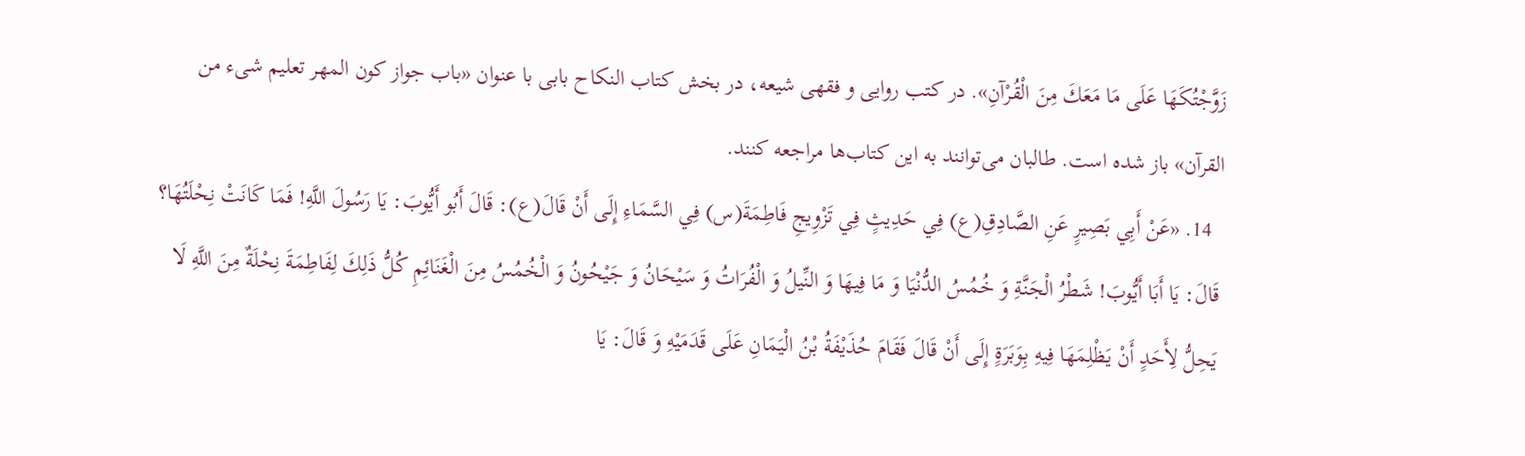زَوَّجْتُكَهَا عَلَى مَا مَعَكَ مِنَ الْقُرْآنِ». در کتب روایی و فقهی شیعه، در بخش کتاب النکاح بابی با عنوان «باب جواز کون المهر تعلیم شیء من القرآن» باز شده است. طالبان می‌توانند به این کتاب‌ها مراجعه کنند.
  14. «عَنْ أَبِي بَصِيرٍ عَنِ الصَّادِقِ(ع) فِي حَدِيثٍ فِي تَزْوِيجِ فَاطِمَةَ(س) فِي السَّمَاءِ إِلَى أَنْ قَالَ(ع): قَالَ أَبُو أَيُّوبَ: يَا رَسُولَ اللَّهِ! فَمَا كَانَتْ نِحْلَتُهَا؟ قَالَ: يَا أَبَا أَيُّوبَ! شَطْرُ الْجَنَّةِ وَ خُمُسُ الدُّنْيَا وَ مَا فِيهَا وَ النِّيلُ وَ الْفُرَاتُ وَ سَيْحَانُ وَ جَيْحُونُ وَ الْخُمُسُ مِنَ الْغَنَائِمِ كُلُّ ذَلِكَ لِفَاطِمَةَ نِحْلَةٌ مِنَ اللَّهِ لَا يَحِلُّ لِأَحَدٍ أَنْ يَظْلِمَهَا فِيهِ بِوَبَرَةٍ إِلَى أَنْ قَالَ فَقَامَ حُذَيْفَةُ بْنُ الْيَمَانِ عَلَى قَدَمَيْهِ وَ قَالَ: يَا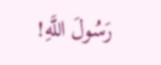رَسُولَ اللَّهِ!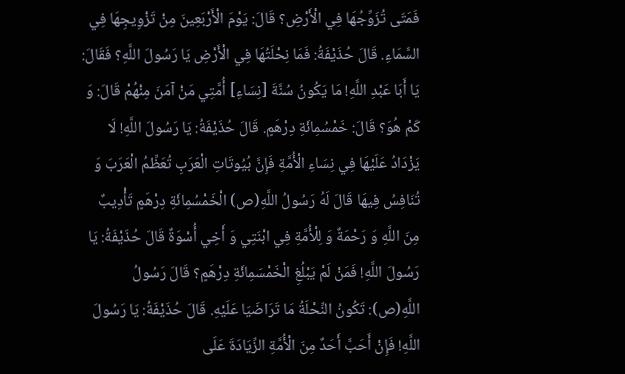فَمَتَى تُزَوِّجُهَا فِي الْأَرْضِ؟ قَالَ: يَوْمَ الْأَرْبَعِينَ مِنْ تَزْوِيجِهَا فِي السَّمَاءِ. قَالَ حُذَيْفَةُ: فَمَا نِحْلَتُهَا فِي الْأَرْضِ يَا رَسُولَ اللَّهِ؟ فَقَالَ: يَا أَبَا عَبْدِ اللَّهِ! مَا يَكُونُ سُنَّةَ [نِسَاءِ] أُمَّتِي مَنْ آمَنَ مِنْهُمْ قَالَ: وَ كَمْ هُوَ؟ قَالَ: خَمْسُمِائَةِ دِرْهَمٍ. قَالَ حُذَيْفَةُ: يَا رَسُولَ اللَّهِ! لَا يَزْدَادُ عَلَيْهَا فِي نِسَاءِ الْأُمَّةِ فَإِنَّ بُيُوتَاتِ الْعَرَبِ تُعَظِّمُ الْعَرَبَ وَ تُنَافِسُ فِيهَا قَالَ لَهُ رَسُولُ اللَّهِ(ص) الْخَمْسُمِائَةِ دِرْهَمٍ تَأْدِيبٌ مِنَ اللَّهِ وَ رَحْمَةٌ وَ لِلْأُمَّةِ فِي ابْنَتِي وَ أَخِي أُسْوَةٌ قَالَ حُذَيْفَةُ: يَا رَسُولَ اللَّهِ! فَمَنْ لَمْ يَبْلُغِ الْخَمْسَمِائَةِ دِرْهَمٍ؟ قَالَ رَسُولُ اللَّهِ(ص): تَكُونُ النِّحْلَةُ مَا تَرَاضَيَا عَلَيْهِ. قَالَ حُذَيْفَةُ: يَا رَسُولَ اللَّهِ! فَإِنْ أَحَبَّ أَحَدٌ مِنَ الْأُمَّةِ الزِّيَادَةَ عَلَى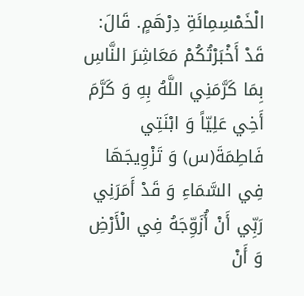الْخَمْسِمِائَةِ دِرْهَمٍ. قَالَ: قَدْ أَخْبَرْتُكُمْ مَعَاشِرَ النَّاسِ بِمَا كَرَّمَنِي اللَّهُ بِهِ وَ كَرَّمَ أَخِي عَلِيّاً وَ ابْنَتِي فَاطِمَةَ(س) وَ تَزْوِيجَهَا فِي السَّمَاءِ وَ قَدْ أَمَرَنِي رَبِّي أَنْ أُزَوِّجَهُ فِي الْأَرْضِ وَ أَنْ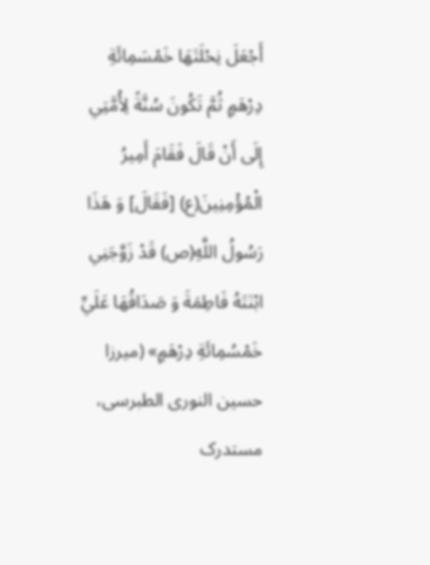أَجْعَلَ نِحْلَتَهَا خَمْسَمِائَةِ دِرْهَمٍ ثُمَّ تَكُونَ سُنَّةً لِأُمَّتِي إِلَى أَنْ قَالَ فَقَامَ أَمِيرُ الْمُؤْمِنِينَ(ع) [فَقَالَ] وَ هَذَا رَسُولُ اللَّهِ(ص) قَدْ زَوَّجَنِي ابْنَتَهُ فَاطِمَةَ وَ صَدَاقُهَا عَلَيِّ خَمْسُمِائَةِ دِرْهَمٍ» (میرزا حسین النوری الطبرسی، مستدرک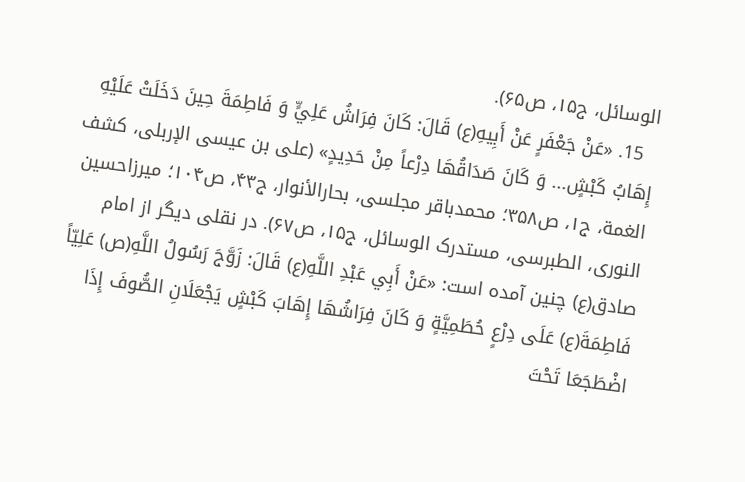الوسائل، ج۱۵، ص۶۵).
  15. «عَنْ جَعْفَرٍ عَنْ أَبِيهِ(ع) قَالَ: كَانَ فِرَاشُ عَلِيٍّ وَ فَاطِمَةَ حِينَ دَخَلَتْ عَلَيْهِ إِهَابُ كَبْشٍ... وَ كَانَ صَدَاقُهَا دِرْعاً مِنْ حَدِيدٍ» (علی بن عیسی الإربلی، کشف الغمة، ج۱، ص۳۵۸؛ محمدباقر مجلسی، بحارالأنوار، ج۴٣، ص١٠۴؛ میرزاحسین النوری، الطبرسی، مستدرک الوسائل، ج۱۵، ص۶٧). در نقلی دیگر از امام صادق(ع) چنین آمده است: «عَنْ أَبِي عَبْدِ اللَّهِ(ع) قَالَ: زَوَّجَ رَسُولُ اللَّهِ(ص) عَلِيّاً فَاطِمَةَ(ع) عَلَى دِرْعٍ حُطَمِيَّةٍ وَ كَانَ فِرَاشُهَا إِهَابَ كَبْشٍ يَجْعَلَانِ الصُّوفَ إِذَا اضْطَجَعَا تَحْتَ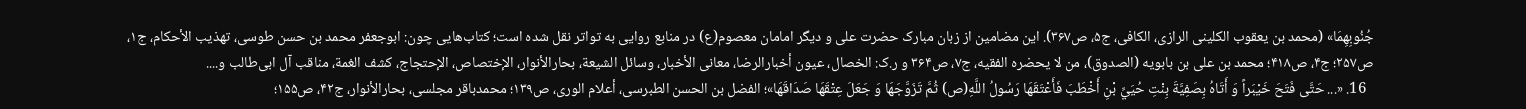جُنُوبِهِمَا» (محمد بن یعقوب الکلینی الرازی، الکافی، ج۵، ص٣۶٧). این مضامین از زبان مبارک حضرت علی و دیگر امامان معصوم(ع) در منابع روایی به تواتر نقل شده است؛ کتاب‌هایی چون: ابوجعفر محمد بن حسن طوسی، تهذیب الأحکام، ج۱، ص٢۵٧؛ ج۴، ص۴١٨؛ محمد بن علی بن بابویه (الصدوق)، من لا یحضره الفقیه، ج۷، ص٣۶۴ و ر.ک: الخصال، عیون أخبارالرضا، معانی الأخبار، وسائل الشیعة، بحارالأنوار، الإختصاص، الإحتجاج، کشف الغمة، مناقب آل ابی‌طالب و....
  16. «... حَتَّى فَتَحَ خَيْبَراً وَ أَتَاهُ بِصَفِيَّةَ بِنْتِ حُيَيِّ بْنِ أَخْطَبَ فَأَعْتَقَهَا رَسُولُ اللَّهِ(ص) ثُمَّ تَزَوَّجَهَا وَ جَعَلَ عِتْقَهَا صَدَاقَهَا»؛ الفضل بن الحسن الطبرسی، أعلام الوری، ص۱۳۹؛ محمدباقر مجلسی، بحارالأنوار، ج۴٢، ص١۵۵؛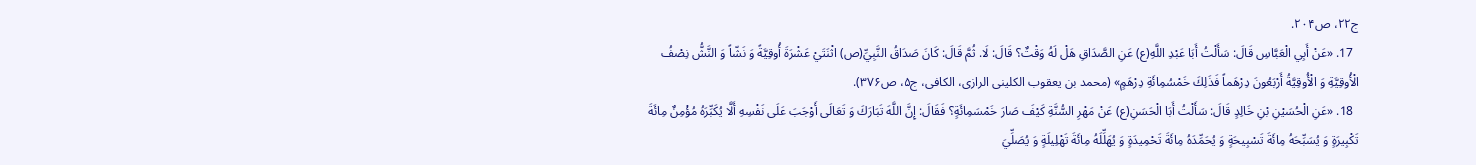ج٢٢، ص٢٠۴.
  17. «عَنْ أَبِي الْعَبَّاسِ قَالَ: سَأَلْتُ أَبَا عَبْدِ اللَّهِ(ع) عَنِ الصَّدَاقِ هَلْ لَهُ وَقْتٌ؟ قَالَ: لَا. ثُمَّ قَالَ: كَانَ صَدَاقُ النَّبِيِّ(ص) اثْنَتَيْ عَشْرَةَ أُوقِيَّةً وَ نَشّاً وَ النَّشُّ نِصْفُ الْأُوقِيَّةِ وَ الْأُوقِيَّةُ أَرْبَعُونَ دِرْهَماً فَذَلِكَ خَمْسُمِائَةِ دِرْهَمٍ» (محمد بن یعقوب الکلینی الرازی، الکافی، ج۵، ص٣٧۶).
  18. «عَنِ الْحُسَيْنِ بْنِ خَالِدٍ قَالَ: سَأَلْتُ أَبَا الْحَسَنِ(ع) عَنْ مَهْرِ السُّنَّةِ كَيْفَ صَارَ خَمْسَمِائَةٍ؟ فَقَالَ: إِنَّ اللَّهَ تَبَارَكَ وَ تَعَالَى أَوْجَبَ عَلَى نَفْسِهِ أَلَّا يُكَبِّرَهُ مُؤْمِنٌ مِائَةَ تَكْبِيرَةٍ وَ يُسَبِّحَهُ مِائَةَ تَسْبِيحَةٍ وَ يُحَمِّدَهُ مِائَةَ تَحْمِيدَةٍ وَ يُهَلِّلَهُ مِائَةَ تَهْلِيلَةٍ وَ يُصَلِّيَ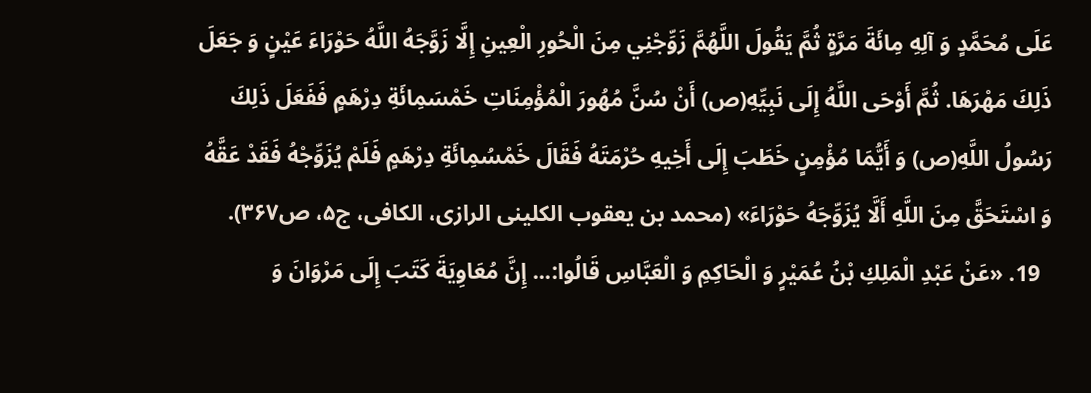عَلَى مُحَمَّدٍ وَ آلِهِ مِائَةَ مَرَّةٍ ثُمَّ يَقُولَ اللَّهُمَّ زَوِّجْنِي مِنَ الْحُورِ الْعِينِ إِلَّا زَوَّجَهُ اللَّهُ حَوْرَاءَ عَيْنٍ وَ جَعَلَ ذَلِكَ مَهْرَهَا. ثُمَّ أَوْحَى اللَّهُ إِلَى نَبِيِّهِ(ص) أَنْ سُنَّ مُهُورَ الْمُؤْمِنَاتِ خَمْسَمِائَةِ دِرْهَمٍ فَفَعَلَ ذَلِكَ رَسُولُ اللَّهِ(ص) وَ أَيُّمَا مُؤْمِنٍ خَطَبَ إِلَى أَخِيهِ حُرْمَتَهُ فَقَالَ خَمْسُمِائَةِ دِرْهَمٍ فَلَمْ يُزَوِّجْهُ فَقَدْ عَقَّهُ وَ اسْتَحَقَّ مِنَ اللَّهِ أَلَّا يُزَوِّجَهُ حَوْرَاءَ» (محمد بن یعقوب الکلینی الرازی، الکافی، ج۵، ص٣۶٧).
  19. «عَنْ عَبْدِ الْمَلِكِ بْنُ عُمَيْرٍ وَ الْحَاكِمِ وَ الْعَبَّاسِ قَالُوا:... إِنَّ مُعَاوِيَةَ كَتَبَ إِلَى مَرْوَانَ وَ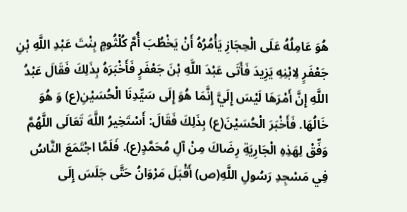هُوَ عَامِلُهُ عَلَى الْحِجَازِ يَأْمُرُهُ أَنْ يَخْطُبَ أُمَّ كُلْثُومٍ بِنْتَ عَبْدِ اللَّهِ بْنِ جَعْفَرٍ لِابْنِهِ يَزِيدَ فَأَتَى عَبْدَ اللَّهِ بْنَ جَعْفَرٍ فَأَخْبَرَهُ بِذَلِكَ فَقَالَ عَبْدُ اللَّهِ إِنَّ أَمْرَهَا لَيْسَ إِلَيَّ إِنَّمَا هُوَ إِلَى سَيِّدِنَا الْحُسَيْنِ(ع) وَ هُوَ خَالُهَا. فَأَخْبَرَ الْحُسَيْنَ(ع) بِذَلِكَ فَقَالَ: أَسْتَخِيرُ اللَّهَ تَعَالَى اللَّهُمَّ وَفِّقْ لِهَذِهِ الْجَارِيَةِ رِضَاكَ مِنْ آلِ مُحَمَّدٍ(ع). فَلَمَّا اجْتَمَعَ النَّاسُ فِي مَسْجِدِ رَسُولِ اللَّهِ(ص) أَقْبَلَ مَرْوَانُ حَتَّى جَلَسَ إِلَى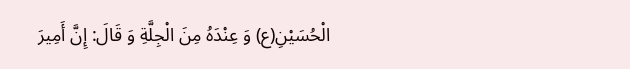الْحُسَيْنِ(ع) وَ عِنْدَهُ مِنَ الْجِلَّةِ وَ قَالَ: إِنَّ أَمِيرَ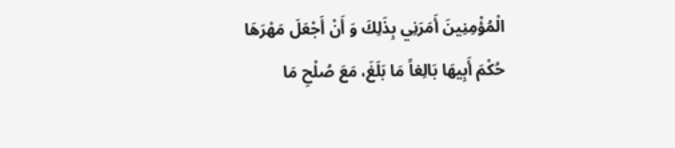الْمُؤْمِنِينَ أَمَرَنِي بِذَلِكَ وَ أَنْ أَجْعَلَ مَهْرَهَا حُكْمَ أَبِيهَا بَالِغاً مَا بَلَغَ، مَعَ صُلْحِ مَا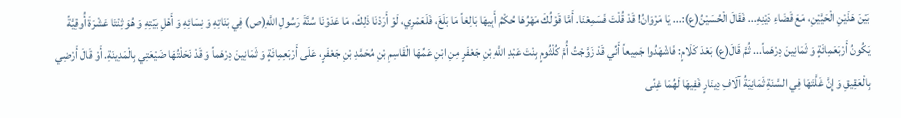بَيْنَ هَذَيْنِ الْحَيَّيْنِ، مَعَ قَضَاءِ دَيْنِهِ... فَقَالَ الْحُسَيْنُ(ع):... يَا مَرْوَانُ! قَدْ قُلْتَ فَسَمِعْنَا. أَمَّا قَوْلُكَ مَهْرُهَا حُكْمُ أَبِيهَا بَالِغاً مَا بَلَغَ، فَلَعَمْرِي، لَوْ أَرَدْنَا ذَلِكَ، مَا عَدَوْنَا سُنَّةَ رَسُولِ اللَّهِ(ص) فِي بَنَاتِهِ وَ نِسَائِهِ وَ أَهْلِ بَيْتِهِ وَ هُوَ ثِنْتَا عَشْرَةَ أُوقِيَّةً يَكُونُ أَرْبَعَمِائَةٍ وَ ثَمَانِينَ دِرْهَماً... ثُمَّ قَالَ(ع) بَعْدَ كَلَامٍ: فَاشْهَدُوا جَمِيعاً أَنِّي قَدْ زَوَّجْتُ أُمَّ كُلْثُومٍ بِنْتَ عَبْدِ اللَّهِ بْنِ جَعْفَرٍ مِنِ ابْنِ عَمِّهَا الْقَاسِمِ بْنِ مُحَمَّدِ بْنِ جَعْفَرٍ، عَلَى أَرْبَعِمِائَةٍ وَ ثَمَانِينَ دِرْهَماً وَ قَدْ نَحَلْتُهَا ضَيْعَتِي بِالْمَدِينَةِ. أَوْ قَالَ أَرْضِي بِالْعَقِيقِ وَ إِنَّ غَلَّتَهَا فِي السَّنَةِ ثَمَانِيَةُ آلَافِ دِينَارٍ فَفِيهَا لَهُمَا غِنًى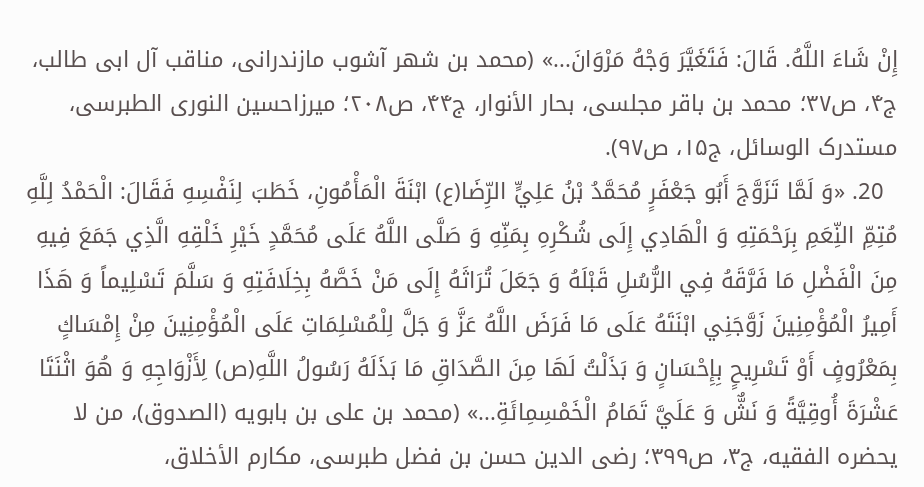إِنْ شَاءَ اللَّهُ. قَالَ: فَتَغَيَّرَ وَجْهُ مَرْوَانَ...» (محمد بن شهر آشوب مازندرانی، مناقب آل ابی طالب، ج۴، ص۳۷؛ محمد بن باقر مجلسی، بحار الأنوار، ج۴۴، ص۲۰۸؛ میرزاحسین النوری الطبرسی، مستدرک الوسائل، ج۱۵، ص٩٧).
  20. «وَ لَمَّا تَزَوَّجَ أَبُو جَعْفَرٍ مُحَمَّدُ بْنُ عَلِيٍّ الرِّضَا(ع) ابْنَةَ الْمَأْمُونِ، خَطَبَ لِنَفْسِهِ فَقَالَ: الْحَمْدُ لِلَّهِ مُتِمِّ النِّعَمِ بِرَحْمَتِهِ وَ الْهَادِي إِلَى شُكْرِهِ بِمَنِّهِ وَ صَلَّى اللَّهُ عَلَى مُحَمَّدٍ خَيْرِ خَلْقِهِ الَّذِي جَمَعَ فِيهِ مِنَ الْفَضْلِ مَا فَرَّقَهُ فِي الرُّسُلِ قَبْلَهُ وَ جَعَلَ تُرَاثَهُ إِلَى مَنْ خَصَّهُ بِخِلَافَتِهِ وَ سَلَّمَ تَسْلِيماً وَ هَذَا أَمِيرُ الْمُؤْمِنِينَ زَوَّجَنِي ابْنَتَهُ عَلَى مَا فَرَضَ اللَّهُ عَزَّ وَ جَلَّ لِلْمُسْلِمَاتِ عَلَى الْمُؤْمِنِينَ مِنْ إِمْسَاكٍ بِمَعْرُوفٍ أَوْ تَسْرِيحٍ بِإِحْسَانٍ وَ بَذَلْتُ لَهَا مِنَ الصَّدَاقِ مَا بَذَلَهُ رَسُولُ اللَّهِ(ص) لِأَزْوَاجِهِ وَ هُوَ اثْنَتَا عَشْرَةَ أُوقِيَّةً وَ نَشٌّ وَ عَلَيَّ تَمَامُ الْخَمْسِمِائَةِ...» (محمد بن علی بن بابویه (الصدوق)، من لا یحضره الفقیه، ج۳، ص۳۹۹؛ رضی الدین حسن بن فضل طبرسی، مکارم الأخلاق،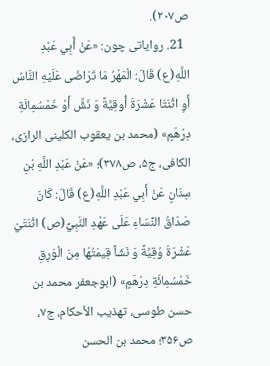ص۲۰۷).
  21. روایاتی چون: «عَنْ أَبِي عَبْدِ اللَّهِ(ع) قَالَ: الْمَهْرُ مَا تَرَاضَى عَلَيْهِ النَّاسُ أَوِ اثْنَتَا عَشْرَةَ أُوقِيَّةً وَ نَشٌّ أَوْ خَمْسُمِائَةِ دِرْهَمٍ» (محمد بن یعقوب الکلینی الرازی، الکافی، ج۵، ص۳۷۸)؛ «عَنْ عَبْدِ اللَّهِ بْنِ سِنَانٍ عَنْ أَبِي عَبْدِ اللَّهِ(ع) قَالَ: كَانَ صَدَاقُ النِّسَاءِ عَلَى عَهْدِ النَّبِيِّ(ص) اثْنَتَيْ عَشْرَةَ وُقِيَّةً وَ نَشّاً قِيمَتُهَا مِنَ الْوَرِقِ خَمْسُمِائَةِ دِرْهَمٍ» (ابوجعفر محمد بن حسن طوسی، تهذیب الأحکام، ج۷، ص٣۵۶؛ محمد بن الحسن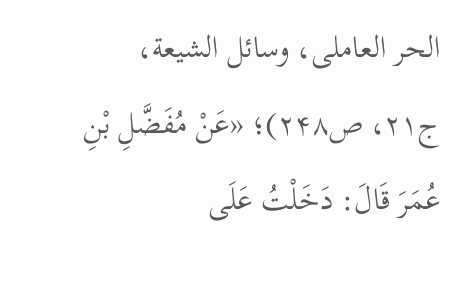الحر العاملی، وسائل الشیعة، ج۲۱، ص٢۴٨)؛ «عَنْ مُفَضَّلِ بْنِ عُمَرَ قَالَ: دَخَلْتُ عَلَى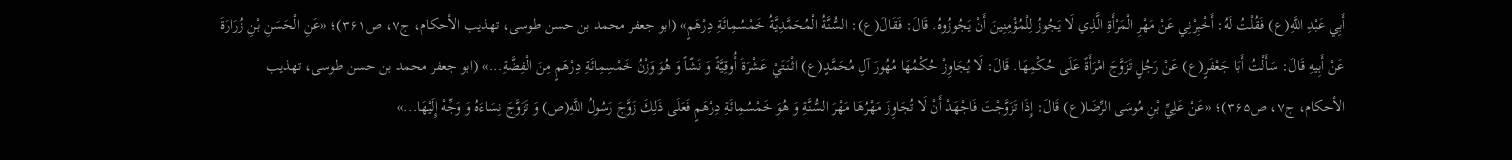أَبِي عَبْدِ اللَّهِ(ع) فَقُلْتُ لَهُ: أَخْبِرْنِي عَنْ مَهْرِ الْمَرْأَةِ الَّذِي لَا يَجُوزُ لِلْمُؤْمِنِينَ أَنْ يَجُوزُوهُ. قَالَ: فَقَالَ(ع): السُّنَّةُ الْمُحَمَّدِيَّةُ خَمْسُمِائَةِ دِرْهَمٍ» (ابو جعفر محمد بن حسن طوسی، تهذیب الأحکام، ج۷، ص٣۶١)؛ «عَنِ الْحَسَنِ بْنِ زُرَارَةَ عَنْ أَبِيهِ قَالَ: سَأَلْتُ أَبَا جَعْفَرٍ(ع) عَنْ رَجُلٍ تَزَوَّجَ امْرَأَةً عَلَى حُكْمِهَا. قَالَ: لَا يُجَاوِزْ حُكْمُهَا مُهُورَ آلِ مُحَمَّدٍ(ع) اثْنَتَيْ عَشْرَةَ أُوقِيَّةً وَ نَشّاً وَ هُوَ وَزْنُ خَمْسِمِائَةِ دِرْهَمٍ مِنَ الْفِضَّةِ...» (ابو جعفر محمد بن حسن طوسی، تهذیب الأحکام، ج۷، ص٣۶۵)؛ «عَنْ عَلِيِّ بْنِ مُوسَى الرِّضَا(ع) قَالَ: إِذَا تَزَوَّجْتَ فَاجْهَدْ أَنْ لَا تُجَاوِزَ مَهْرُهَا مَهْرَ السُّنَّةِ وَ هُوَ خَمْسُمِائَةِ دِرْهَمٍ فَعَلَى ذَلِكَ زَوَّجَ رَسُولُ اللَّهِ(ص) وَ تَزَوَّجَ نِسَاءَهُ وَ وَجِّهْ إِلَيْهَا...»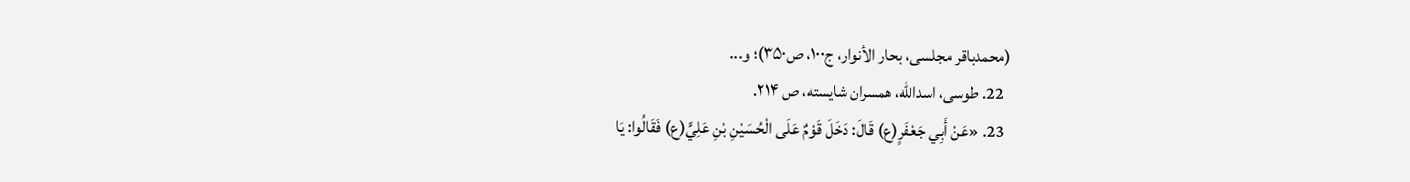(محمدباقر مجلسی، بحار الأنوار، ج۱۰۰، ص۳۵۰)؛ و...
  22. طوسی، اسدالله، همسران شایسته، ص ۲۱۴.
  23. «عَنْ أَبِي جَعْفَرٍ(ع) قَالَ: دَخَلَ قَوْمٌ عَلَى الْحُسَيْنِ بْنِ عَلِيٍّ(ع) فَقَالُوا: يَا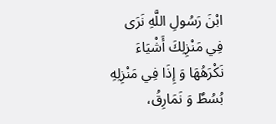ابْنَ رَسُولِ اللَّهِ نَرَى فِي مَنْزِلِكَ أَشْيَاءَ نَكْرَهُهَا وَ إِذَا فِي مَنْزِلِهِ بُسُطٌ وَ نَمَارِقُ،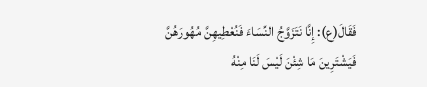فَقَالَ(ع): إِنَّا نَتَزَوَّجُ النِّسَاءَ فَنُعْطِيهِنَّ مُهُورَهُنَّ فَيَشْتَرِينَ مَا شِئْنَ لَيْسَ لَنَا مِنْهُ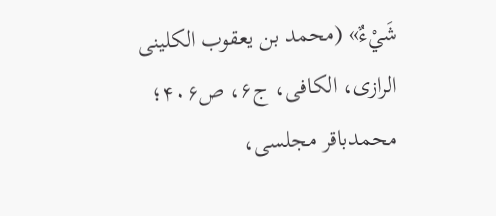شَيْءٌ» (محمد بن یعقوب الکلینی الرازی، الکافی، ج۶، ص۴٠۶؛ محمدباقر مجلسی،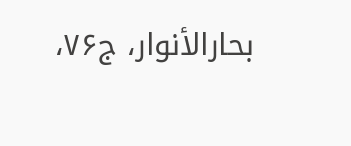بحارالأنوار، ج٧۶،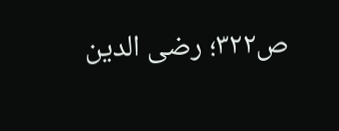ص۳۲۲؛ رضی الدین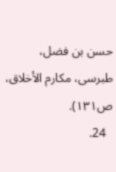حسن بن فضل، طبرسی، مکارم الأخلاق، ص۱۳۱).
  24.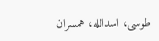طوسی، اسدالله، همسران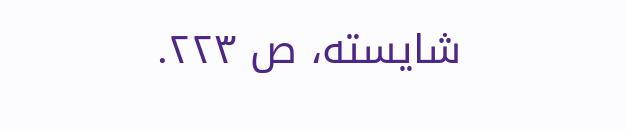شایسته، ص ۲۲۳.